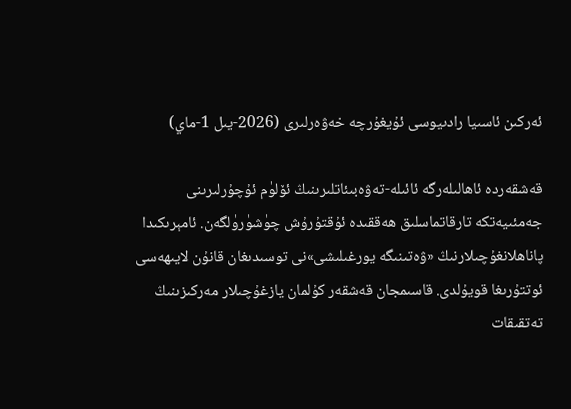ئەركىن ئاسىيا رادىيوسى ئۇيغۇرچە خەۋەرلىرى (2026-يىل 1-ماي)

قەشقەردە ئاھالىلەرگە ئائىلە-تەۋەبىئاتلىرىنىڭ ئۆلۈم ئۇچۇرلىرىنى جەمئىيەتكە تارقاتماسلىق ھەققىدە ئۇقتۇرۇش چۈشۈرۈلگەن. ئامېرىكىدا پاناھلانغۇچىلارنىڭ «ۋەتىنىگە يورغىلىشى»نى توسىدىغان قانۇن لايىھەسى ئوتتۇرىغا قويۇلدى. قاسىمجان قەشقەر كۇلمان يازغۇچىلار مەركىزىنىڭ تەتقىقات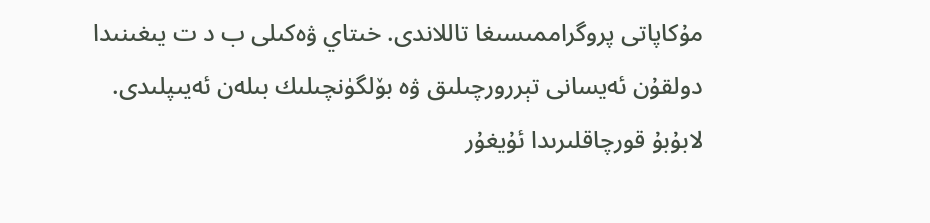مۇكاپاتى پروگراممىسىغا تاللاندى. خىتاي ۋەكىلى ب د ت يىغىنىدا دولقۇن ئەيسانى تېررورچىلىق ۋە بۆلگۈنچىلىك بىلەن ئەيىپلىدى. لابۇبۇ قورچاقلىرىدا ئۇيغۇر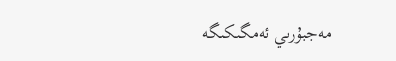مەجبۇرىي ئەمگىكىگە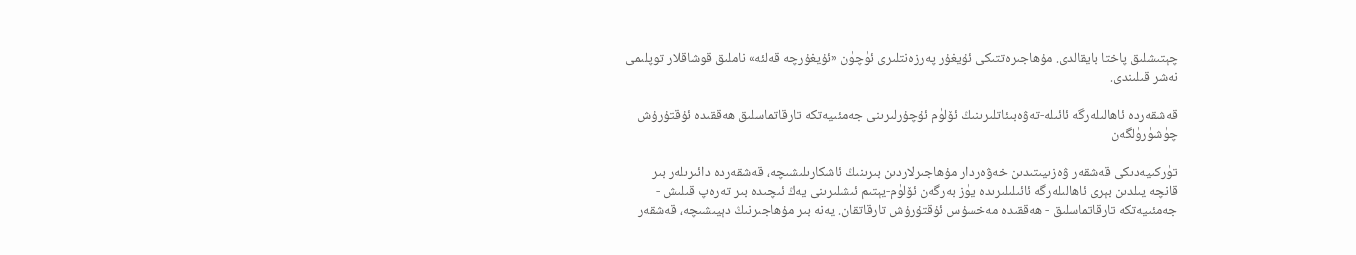چېتىشلىق پاختا بايقالدى. مۇھاجىرەتتىكى ئۇيغۇر پەرزەنتلىرى ئۈچۈن «ئۇيغۇرچە قەلئە» ناملىق قوشاقلار توپلىمى نەشر قىلىندى.

قەشقەردە ئاھالىلەرگە ئائىلە-تەۋەبىئاتلىرىنىڭ ئۆلۈم ئۇچۇرلىرىنى جەمئىيەتكە تارقاتماسلىق ھەققىدە ئۇقتۇرۇش چۈشۈرۈلگەن

تۈركىيەدىكى قەشقەر ۋەزىيىتىدىن خەۋەردار مۇھاجىرلاردىن بىرىنىڭ ئاشكارىلىشىچە، قەشقەردە دائىرىلەر بىر قانچە يىلدىن بېرى ئاھالىلەرگە ئائىلىلىرىدە يۈز بەرگەن ئۆلۈم-يېتىم ئىشلىرىنى يەڭ ئىچىدە بىر تەرەپ قىلىش - جەمئىيەتكە تارقاتماسلىق - ھەققىدە مەخسۇس ئۇقتۇرۇش تارقاتقان. يەنە بىر مۇھاجىرنىڭ دېيىشىچە، قەشقەر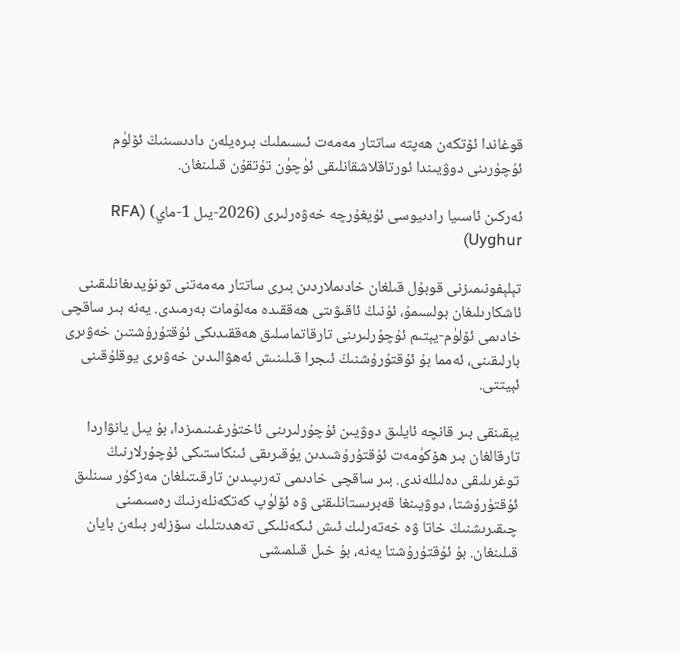قوغاندا ئۆتكەن ھەپتە ساتتار مەمەت ئىسىملىك بىرەيلەن دادىسىنىڭ ئۆلۈم ئۇچۇرىنى دوۋيىندا ئورتاقلاشقانلىقى ئۈچۈن تۇتقۇن قىلىنغان.

ئەركىن ئاسىيا رادىيوسى ئۇيغۇرچە خەۋەرلىرى (2026-يىل 1-ماي) (RFA Uyghur)

تېلېفونىمىزنى قوبۇل قىلغان خادىملاردىن بىرى ساتتار مەمەتنى تونۇيدىغانلىقىنى ئاشكارىلىغان بولسىمۇ، ئۇنىڭ ئاقىۋىتى ھەققىدە مەلۇمات بەرمىدى. يەنە بىر ساقچى خادىمى ئۆلۈم-يېتىم ئۇچۇرلىرىنى تارقاتماسلىق ھەققىدىكى ئۇقتۇرۇشتىن خەۋىرى بارلىقىنى، ئەمما بۇ ئۇقتۇرۇشنىڭ ئىجرا قىلىنىش ئەھۋالىدىن خەۋىرى يوقلۇقىنى ئېيتتى.

يېقىنقى بىر قانچە ئايلىق دوۋيىن ئۇچۇرلىرىنى ئاختۇرغىنىمىزدا، بۇ يىل يانۋاردا تارقالغان بىر ھۆكۈمەت ئۇقتۇرۇشىدىن يۇقىرىقى ئىنكاستىكى ئۇچۇرلارنىڭ توغرىلىقى دەلىللەندى. بىر ساقچى خادىمى تەرىپىدىن تارقىتىلغان مەزكۇر سىنلىق ئۇقتۇرۇشتا، دوۋيىنغا قەبرىستانلىقنى ۋە ئۆلۈپ كەتكەنلەرنىڭ رەسىمىنى چىقىرىشنىڭ خاتا ۋە خەتەرلىك ئىش ئىكەنلىكى تەھدىتلىك سۆزلەر بىلەن بايان قىلىنغان. بۇ ئۇقتۇرۇشتا يەنە، بۇ خىل قىلمىشى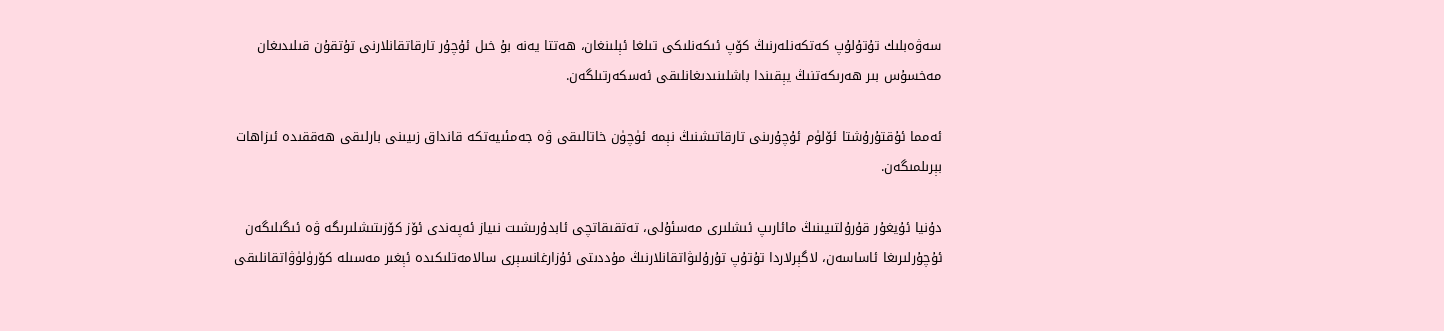سەۋەبلىك تۇتۇلۇپ كەتكەنلەرنىڭ كۆپ ئىكەنلىكى تىلغا ئېلىنغان، ھەتتا يەنە بۇ خىل ئۇچۇر تارقاتقانلارنى تۇتقۇن قىلىدىغان مەخسۇس بىر ھەرىكەتنىڭ يېقىندا باشلىنىدىغانلىقى ئەسكەرتىلگەن.

ئەمما ئۇقتۇرۇشتا ئۆلۈم ئۇچۇرىنى تارقاتىشنىڭ نېمە ئۈچۈن خاتالىقى ۋە جەمئىيەتكە قانداق زىيىنى بارلىقى ھەققىدە ئىزاھات بېرىلمىگەن.

دۇنيا ئۇيغۇر قۇرۇلتىيىنىڭ مائارىپ ئىشلىرى مەسئۇلى، تەتقىقاتچى ئابدۇرىشىت نىياز ئەپەندى ئۆز كۆزىتىشلىرىگە ۋە ئىگىلىگەن ئۇچۇرلىرىغا ئاساسەن، لاگېرلاردا تۇتۇپ تۇرۇلىۋاتقانلارنىڭ مۇددىتى ئۇزارغانسېرى سالامەتلىكىدە ئېغىر مەسىلە كۆرۈلۈۋاتقانلىقى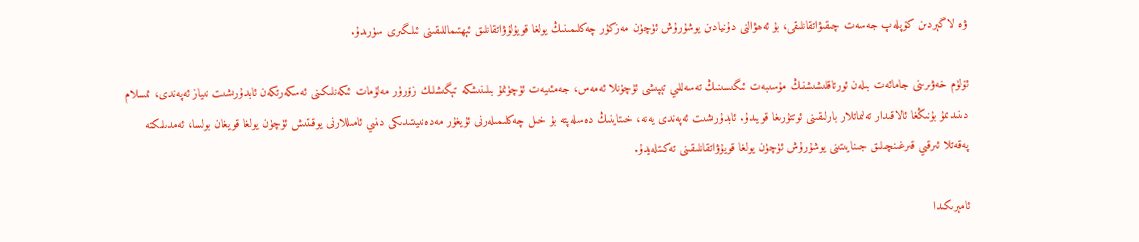ۋە لاگېردىن كۆپلەپ جەسەت چىقىۋاتقانلىقى، بۇ ئەھۋالنى دۇنيادىن يوشۇرۇش ئۈچۈن مەزكۇر چەكلىمىنىڭ يولغا قويۇلۇۋاتقانلىق ئېھتىماللىقىنى ئىلگىرى سۈرىدۇ.

ئۆلۈم خەۋىرىنى جامائەت بىلەن ئورتاقلىشىشنىڭ مۇسىبەت ئىگىسىنىڭ تەسەللىي تېپىشى ئۈچۈنلا ئەمەس، جەمئىيەت ئۈچۈنمۇ بىلىنىشكە تېگىشلىك زۆرۈر مەلۇمات ئىكەنلىكىنى ئەسكەرتكەن ئابدۇرىشىت نىياز ئەپەندى، ئىسلام دىنىدىمۇ بۇنىڭغا ئالاقىدار تەلىماتلار بارلىقىنى ئوتتۇرىغا قويىدۇ. ئابدۇرىشىت ئەپەندى يەنە، خىتاينىڭ دەسلەپتە بۇ خىل چەكلىمىلەرنى ئۇيغۇر مەدەنىيىتىدىكى دىنىي ئامىللارنى يوقىتىش ئۈچۈن يولغا قويغان بولسا، ئەمدىلىكتە پەقەتلا ئىرقىي قىرغىنچىلىق جىنايىتىنى يوشۇرۇش ئۈچۈن يولغا قويۇۋاتقانلىقىنى تەكىتلەيدۇ.

ئامېرىكىدا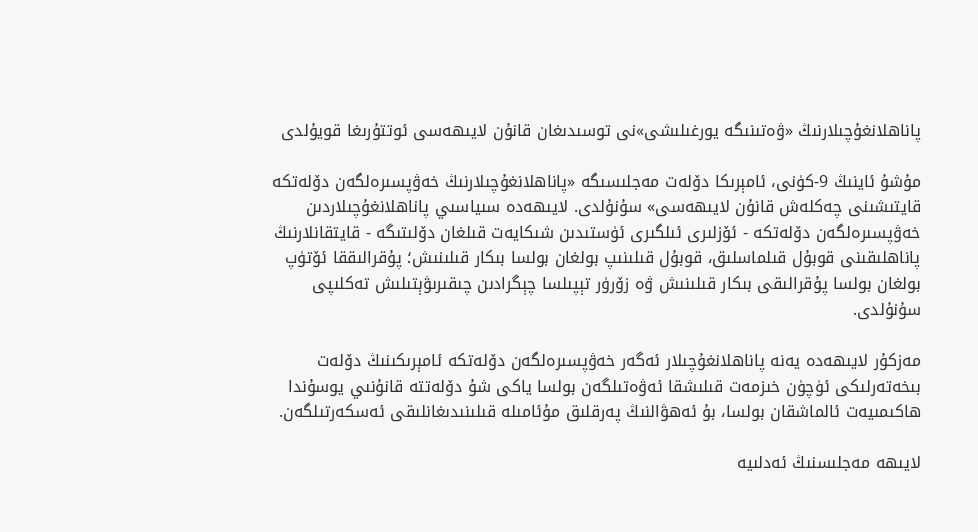پاناھلانغۇچىلارنىڭ «ۋەتىنىگە يورغىلىشى»نى توسىدىغان قانۇن لايىھەسى ئوتتۇرىغا قويۇلدى

مۇشۇ ئاينىڭ 9-كۈنى، ئامېرىكا دۆلەت مەجلىسىگە «پاناھلانغۇچىلارنىڭ خەۋپسىرەلگەن دۆلەتكە قايتىشىنى چەكلەش قانۇن لايىھەسى» سۇنۇلدى. لايىھەدە سىياسىي پاناھلانغۇچىلاردىن خەۋپسىرەلگەن دۆلەتكە - ئۆزلىرى ئىلگىرى ئۈستىدىن شىكايەت قىلغان دۆلىتىگە - قايتقانلارنىڭ پاناھلىقىنى قوبۇل قىلماسلىق، قوبۇل قىلىنىپ بولغان بولسا بىكار قىلىنىش؛ پۇقرالىققا ئۆتۈپ بولغان بولسا پۇقرالىقى بىكار قىلىنىش ۋە زۆرۈر تېپىلسا چېگرادىن چىقىرىۋېتىلىش تەكلىپى سۇنۇلدى.

مەزكۇر لايىھەدە يەنە پاناھلانغۇچىلار ئەگەر خەۋپسىرەلگەن دۆلەتكە ئامېرىكىنىڭ دۆلەت بىخەتەرلىكى ئۈچۈن خىزمەت قىلىشقا ئەۋەتىلگەن بولسا ياكى شۇ دۆلەتتە قانۇنىي يوسۇندا ھاكىمىيەت ئالماشقان بولسا، بۇ ئەھۋالنىڭ پەرقلىق مۇئامىلە قىلىنىدىغانلىقى ئەسكەرتىلگەن.

لايىھە مەجلىسنىڭ ئەدلىيە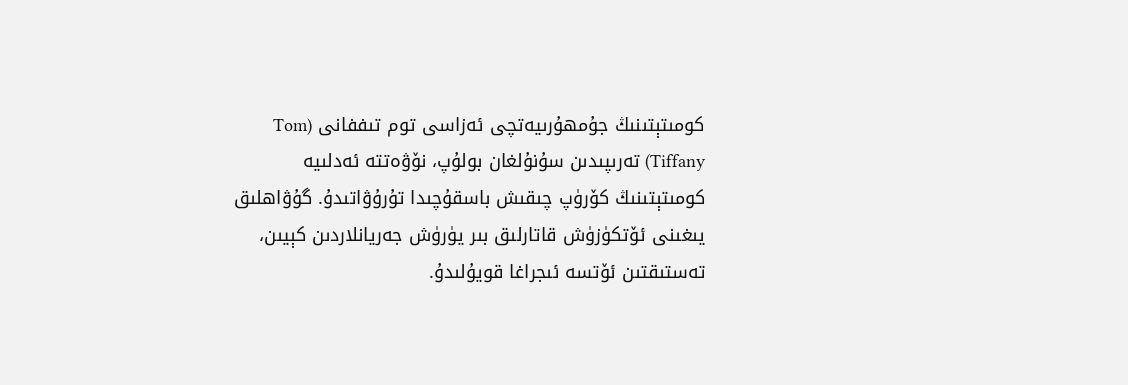كومىتېتىنىڭ جۇمھۇرىيەتچى ئەزاسى توم تىففانى (Tom Tiffany) تەرىپىدىن سۇنۇلغان بولۇپ، نۆۋەتتە ئەدلىيە كومىتېتىنىڭ كۆرۈپ چىقىش باسقۇچىدا تۇرۇۋاتىدۇ. گۇۋاھلىق يىغىنى ئۆتكۈزۈش قاتارلىق بىر يۈرۈش جەريانلاردىن كېيىن، تەستىقتىن ئۆتسە ئىجراغا قويۇلىدۇ.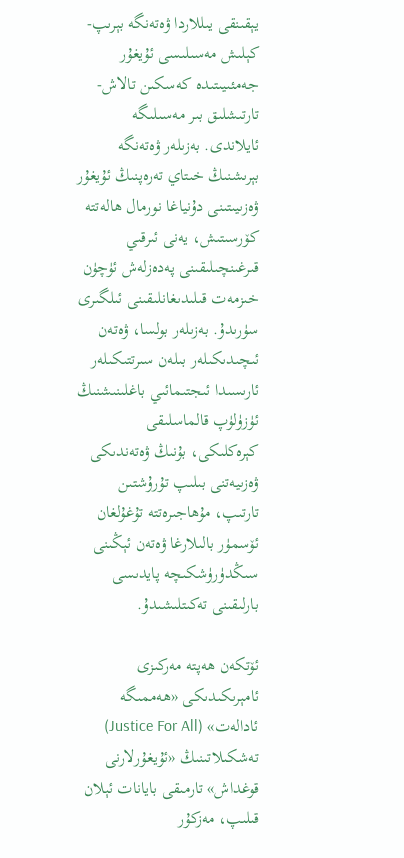يېقىنقى يىللاردا ۋەتەنگە بېرىپ-كېلىش مەسىلىسى ئۇيغۇر جەمئىيىتىدە كەسكىن تالاش-تارتىشلىق بىر مەسىلىگە ئايلاندى. بەزىلەر ۋەتەنگە بېرىشنىڭ خىتاي تەرەپنىڭ ئۇيغۇر ۋەزىيىتىنى دۇنياغا نورمال ھالەتتە كۆرسىتىش، يەنى ئىرقىي قىرغىنچىلىقىنى پەدەزلەش ئۈچۈن خىزمەت قىلىدىغانلىقىنى ئىلگىرى سۈرىدۇ. بەزىلەر بولسا، ۋەتەن ئىچىدىكىلەر بىلەن سىرتتىكىلەر ئارىسىدا ئىجتىمائىي باغلىنىشنىڭ ئۈزۈلۈپ قالماسلىقى كېرەكلىكى، بۇنىڭ ۋەتەندىكى ۋەزىيەتنى بىلىپ تۇرۇشتىن تارتىپ، مۇھاجىرەتتە تۇغۇلغان ئۆسمۈر بالىلارغا ۋەتەن ئېڭىنى سىڭدۈرۈشكىچە پايدىسى بارلىقىنى تەكىتلىشىدۇ.

ئۆتكەن ھەپتە مەركىزى ئامېرىكىدىكى «ھەممىگە ئادالەت» (Justice For All) تەشكىلاتىنىڭ «ئۇيغۇرلارنى قوغداش» تارمىقى بايانات ئېلان قىلىپ، مەزكۇر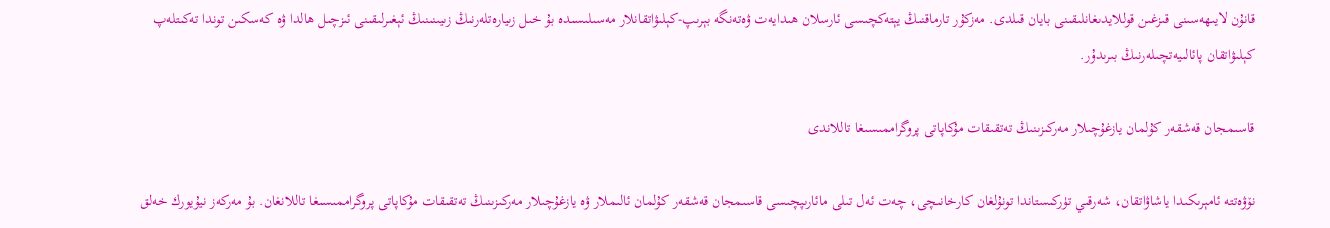قانۇن لايىھەسىنى قىزغىن قوللايدىغانلىقىنى بايان قىلدى. مەزكۇر تارماقنىڭ يېتەكچىسى ئارسلان ھىدايەت ۋەتەنگە بېرىپ-كېلىۋاتقانلار مەسىلىسىدە بۇ خىل زىيارەتلەرنىڭ زىيىنىنىڭ ئېغىرلىقىنى ئىزچىل ھالدا ۋە كەسكىن توندا تەكىتلەپ كېلىۋاتقان پائالىيەتچىلەرنىڭ بىرىدۇر.

قاسىمجان قەشقەر كۇلمان يازغۇچىلار مەركىزىنىڭ تەتقىقات مۇكاپاتى پروگراممىسىغا تاللاندى

نۆۋەتتە ئامېرىكىدا ياشاۋاتقان، شەرقىي تۈركىستاندا تونۇلغان كارخانىچى، چەت ئەل تىلى مائارىپچىسى قاسىمجان قەشقەر كۇلمان ئالىملار ۋە يازغۇچىلار مەركىزىنىڭ تەتقىقات مۇكاپاتى پروگراممىسىغا تاللانغان. بۇ مەركەز نيۇيورك خەلق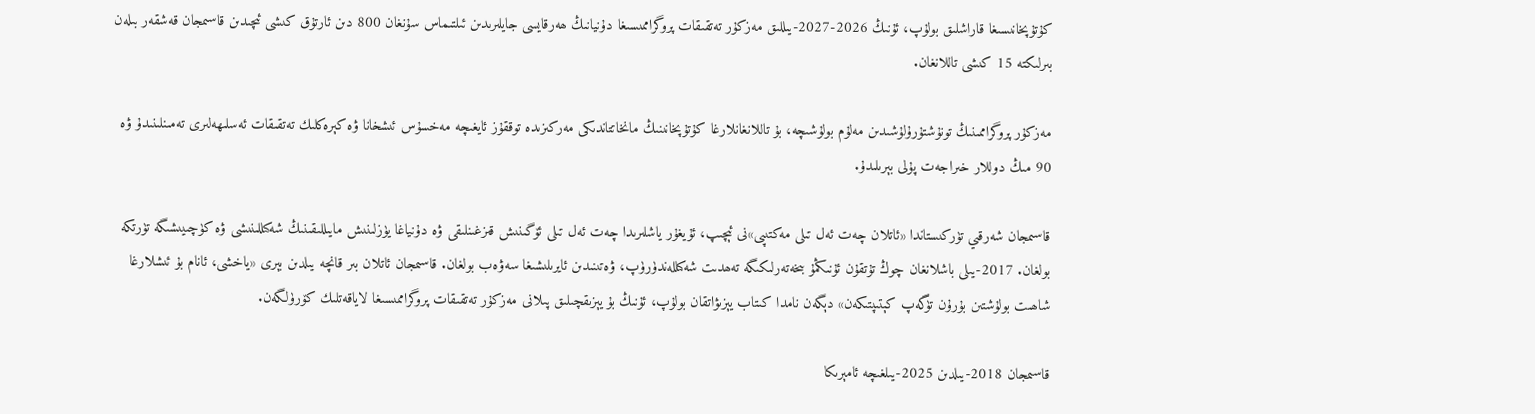كۇتۇپخانىسىغا قاراشلىق بولۇپ، ئۇنىڭ 2026-2027-يىللىق مەزكۇر تەتقىقات پروگراممىسىغا دۇنيانىڭ ھەرقايسى جايلىرىدىن ئىلتىماس سۇنغان 800 دىن ئارتۇق كىشى ئىچىدىن قاسىمجان قەشقەر بىلەن بىرلىكتە 15 كىشى تاللانغان.

مەزكۇر پروگراممىنىڭ تونۇشتۇرۇلۇشىدىن مەلۇم بولۇشىچە، بۇ تاللانغانلارغا كۇتۇپخانىنىڭ مانخاتتاندىكى مەركىزىدە توققۇز ئايغىچە مەخسۇس ئىشخانا ۋە كېرەكلىك تەتقىقات ئەسلىھەلىرى تەمىنلىنىدۇ ۋە 90 مىڭ دوللار خىراجەت پۇلى بېرىلىدۇ.

قاسىمجان شەرقىي تۈركىستاندا «ئاتلان چەت ئەل تىلى مەكتىپى»نى ئېچىپ، ئۇيغۇر ياشلىرىدا چەت ئەل تىلى ئۆگىنىش قىزغىنلىقى ۋە دۇنياغا يۈزلىنىش مايىللىقىنىڭ شەكىللىنىشى ۋە كۈچىيىشىگە تۈرتكە بولغان. 2017-يىلى باشلانغان چوڭ تۇتقۇن ئۇنىڭمۇ بىخەتەرلىكىگە تەھدىت شەكىللەندۈرۈپ، ۋەتىنىدىن ئايرىلىشىغا سەۋەب بولغان. قاسىمجان ئاتلان بىر قانچە يىلدىن بېرى «ياخشى، ئانام بۇ ئىشلارغا شاھىت بولۇشتىن بۇرۇن تۈگەپ كېتىپتىكەن» دېگەن نامدا كىتاب يېزىۋاتقان بولۇپ، ئۇنىڭ بۇ يېزىقچىلىق پىلانى مەزكۇر تەتقىقات پروگراممىسىغا لاياقەتلىك كۆرۈلگەن.

قاسىمجان 2018-يىلدىن 2025-يىلغىچە ئامېرىكا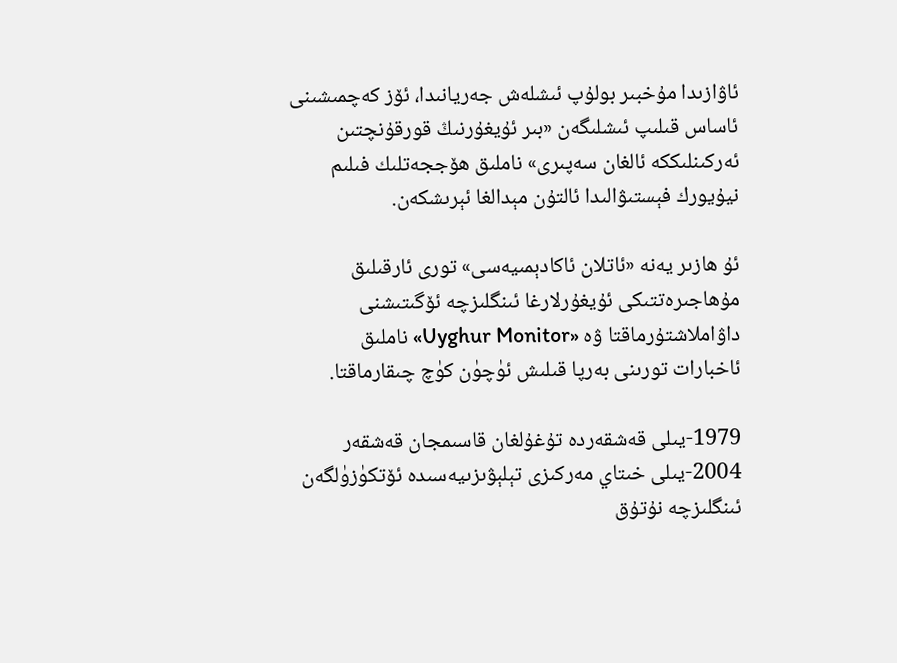ئاۋازىدا مۇخبىر بولۇپ ئىشلەش جەريانىدا، ئۆز كەچمىشىنى ئاساس قىلىپ ئىشلىگەن «بىر ئۇيغۇرنىڭ قورقۇنچتىن ئەركىنلىككە ئالغان سەپىرى» ناملىق ھۆججەتلىك فىلىم نيۇيورك فېستىۋالىدا ئالتۇن مېدالغا ئېرىشكەن.

ئۇ ھازىر يەنە «ئاتلان ئاكادېمىيەسى» تورى ئارقىلىق مۇھاجىرەتتىكى ئۇيغۇرلارغا ئىنگلىزچە ئۆگىتىشنى داۋاملاشتۇرماقتا ۋە «Uyghur Monitor» ناملىق ئاخبارات تورىنى بەرپا قىلىش ئۈچۈن كۈچ چىقارماقتا.

1979-يىلى قەشقەردە تۇغۇلغان قاسىمجان قەشقەر 2004-يىلى خىتاي مەركىزى تېلېۋىزىيەسىدە ئۆتكۈزۈلگەن ئىنگلىزچە نۇتۇق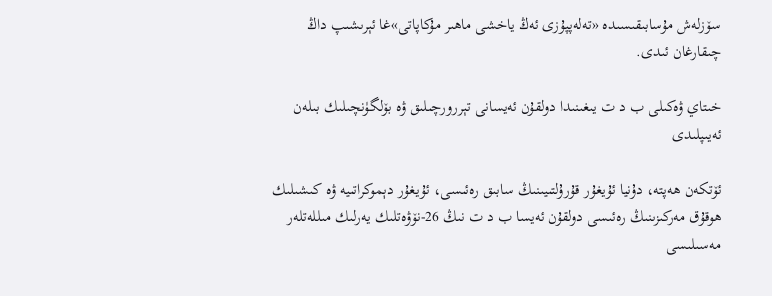سۆزلەش مۇسابىقىسىدە «تەلەپپۇزى ئەڭ ياخشى ماھىر مۇكاپاتى»غا ئېرىشىپ داڭ چىقارغان ئىدى.

خىتاي ۋەكىلى ب د ت يىغىنىدا دولقۇن ئەيسانى تېررورچىلىق ۋە بۆلگۈنچىلىك بىلەن ئەيىپلىدى

ئۆتكەن ھەپتە، دۇنيا ئۇيغۇر قۇرۇلتىيىنىڭ سابىق رەئىسى، ئۇيغۇر دېموكراتىيە ۋە كىشىلىك ھوقۇق مەركىزىنىڭ رەئىسى دولقۇن ئەيسا ب د ت نىڭ 26-نۆۋەتلىك يەرلىك مىللەتلەر مەسىلىسى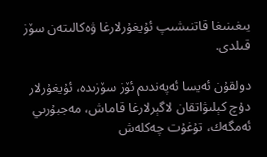يىغىنىغا قاتنىشىپ ئۇيغۇرلارغا ۋەكالىتەن سۆز قىلدى.

دولقۇن ئەيسا ئەپەندىم ئۆز سۆزىدە، ئۇيغۇرلار دۇچ كېلىۋاتقان لاگېرلارغا قاماش، مەجبۇرىي ئەمگەك، تۇغۇت چەكلەش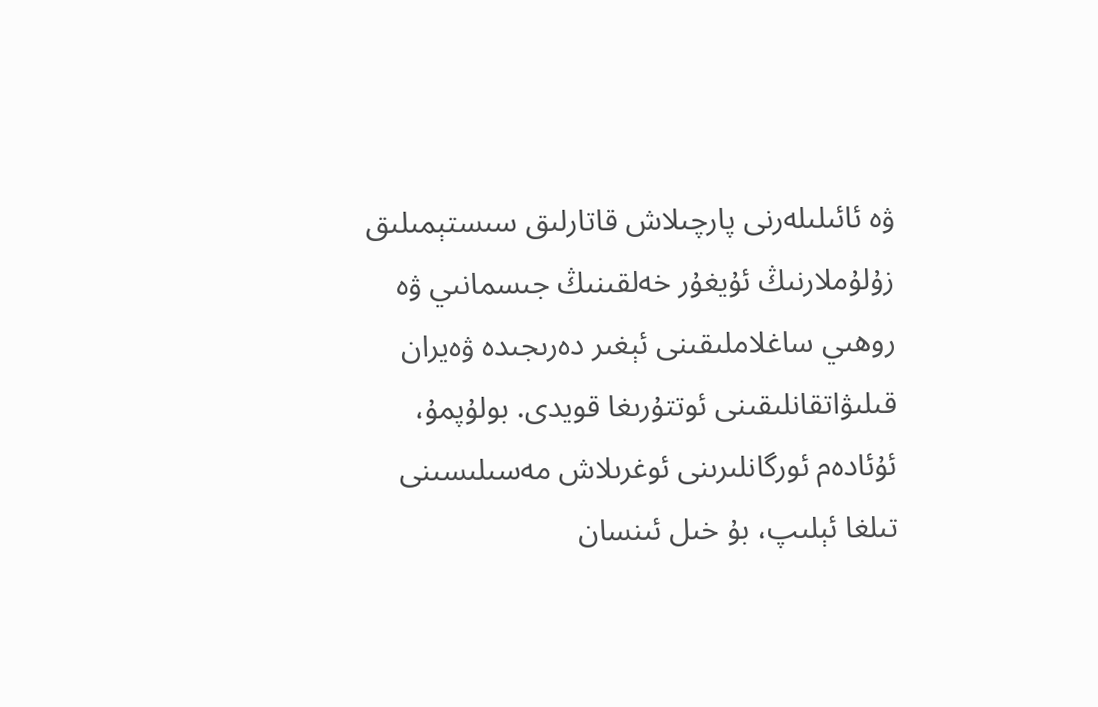ۋە ئائىلىلەرنى پارچىلاش قاتارلىق سىستېمىلىق زۇلۇملارنىڭ ئۇيغۇر خەلقىنىڭ جىسمانىي ۋە روھىي ساغلاملىقىنى ئېغىر دەرىجىدە ۋەيران قىلىۋاتقانلىقىنى ئوتتۇرىغا قويدى. بولۇپمۇ، ئۇئادەم ئورگانلىرىنى ئوغرىلاش مەسىلىسىنى تىلغا ئېلىپ، بۇ خىل ئىنسان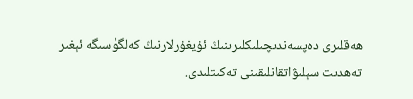ھەقلىرى دەپسەندىچىلىكلىرىنىڭ ئۇيغۇرلارنىڭ كەلگۈسىگە ئېغىر تەھدىت سېلىۋاتقانلىقىنى تەكىتلىدى.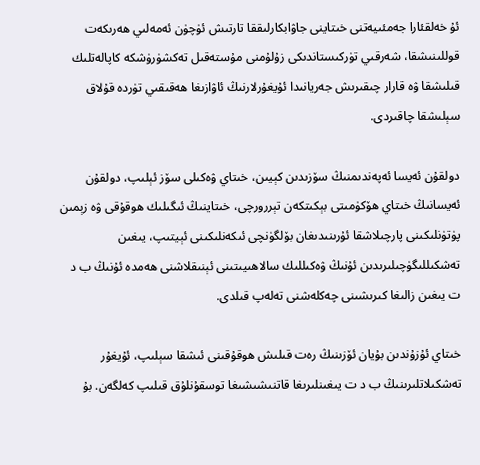ئۇ خەلقئارا جەمئىيەتنى خىتاينى جاۋابكارلىققا تارتىش ئۈچۈن ئەمەلىي ھەرىكەت قوللىنىشقا، شەرقىي تۈركىستاندىكى زۇلۇمنى مۇستەقىل تەكشۈرۈشكە كاپالەتلىك قىلىشقا ۋە قارار چىقىرىش جەريانىدا ئۇيغۇرلارنىڭ ئاۋازىغا ھەقىقىي تۈردە قۇلاق سېلىشقا چاقىردى.

دولقۇن ئەيسا ئەپەندىمنىڭ سۆزىدىن كېيىن، خىتاي ۋەكىلى سۆز ئېلىپ، دولقۇن ئەيسانىڭ خىتاي ھۆكۈمىتى بېكىتكەن تېررورچى، خىتاينىڭ ئىگىلىك ھوقۇقى ۋە زېمىن پۈتۈنلىكىنى پارچىلاشقا ئۇرىنىدىغان بۆلگۈنچى ئىكەنلىكىنى ئېيتىپ، يىغىن تەشكىللىگۈچىلىرىدىن ئۇنىڭ ۋەكىللىك سالاھىيىتىنى ئېنىقلاشنى ھەمدە ئۇنىڭ ب د ت يىغىن زالىغا كىرىشىنى چەكلەشنى تەلەپ قىلدى.

خىتاي ئۇزۇندىن بۇيان ئۆزىنىڭ رەت قىلىش ھوقۇقىنى ئىشقا سېلىپ، ئۇيغۇر تەشكىلاتلىرىنىڭ ب د ت يىغىنلىرىغا قاتنىشىشىغا توسقۇنلۇق قىلىپ كەلگەن. بۇ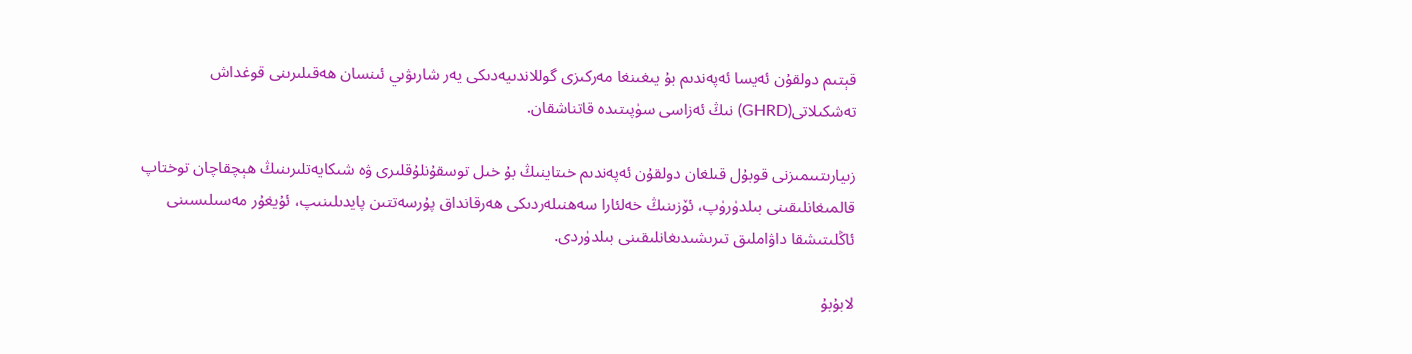قېتىم دولقۇن ئەيسا ئەپەندىم بۇ يىغىنغا مەركىزى گوللاندىيەدىكى يەر شارىۋىي ئىنسان ھەقىلىرىنى قوغداش تەشكىلاتى(GHRD) نىڭ ئەزاسى سۈپىتىدە قاتناشقان.

زىيارىتىىمىزنى قوبۇل قىلغان دولقۇن ئەپەندىم خىتاينىڭ بۇ خىل توسقۇنلۇقلىرى ۋە شىكايەتلىرىنىڭ ھېچقاچان توختاپ قالمىغانلىقىنى بىلدۈرۈپ، ئۆزىنىڭ خەلئارا سەھنىلەردىكى ھەرقانداق پۇرسەتتىن پايدىلىنىپ، ئۇيغۇر مەسىلىسىنى ئاڭلىتىشقا داۋاملىق تىرىشىدىغانلىقىنى بىلدۈردى.

لابۇبۇ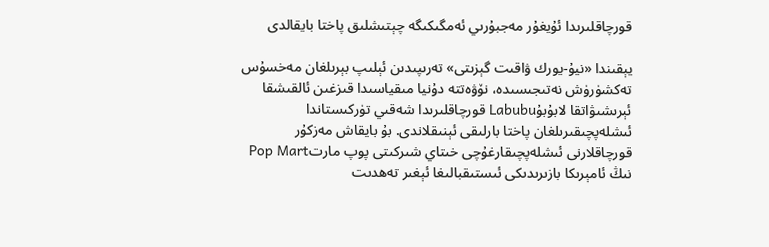قورچاقلىرىدا ئۇيغۇر مەجبۇرىي ئەمگىكىگە چېتىشلىق پاختا بايقالدى

يېقىندا «نيۇ-يورك ۋاقىت گېزىتى» تەرىپىدىن ئېلىپ بېرىلغان مەخسۇس تەكشۈرۈش نەتىجىسىدە، نۆۋەتتە دۇنيا مىقياسىدا قىزغىن ئالقىشقا ئېرىشىۋاتقا لابۇبۇLabubu قورچاقلىرىدا شەقىي تۈركىستاندا ئىشلەپچىقىرىلغان پاختا بارلىقى ئېنىقلاندى. بۇ بايقاش مەزكۇر قورچاقلارنى ئىشلەپچىقارغۇچى خىتاي شىركىتى پوپ مارتPop Mart نىڭ ئامېرىكا بازىرىدىكى ئىستىقبالىغا ئېغىر تەھدىت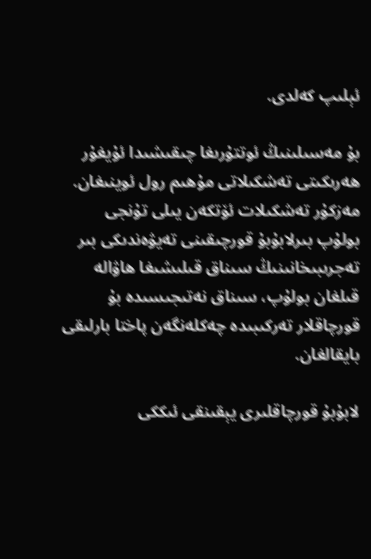ئېلىپ كەلدى.

بۇ مەسىلىنىڭ ئوتتۇرىغا چىقىشىدا ئۇيغۇر ھەرىكىتى تەشكىلاتى مۇھىم رول ئوينىغان. مەزكۇر تەشكىلات ئۆتكەن يىلى تۇنجى بولۇپ بىرلابۇبۇ قورچىقىنى تەيۋەندىكى بىر تەجرىبىخانىنىڭ سىناق قىلىشىغا ھاۋالە قىلغان بولۇپ، سىناق نەتىجىسىدە بۇ قورچاقلار تەركىبىدە چەكلەنگەن پاختا بارلىقى بايقالغان.

لابۇبۇ قورچاقلىرى يېقىنقى ئىككى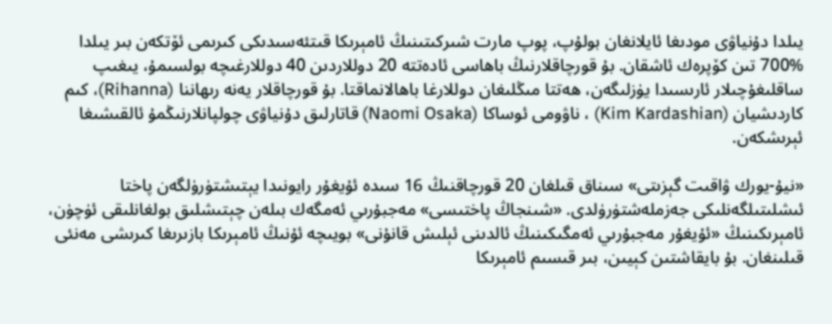يىلدا دۇنياۋى مودىغا ئايلانغان بولۇپ، پوپ مارت شىركىتىنىڭ ئامېرىكا قىتئەسىدىكى كىرىمى ئۆتكەن بىر يىلدا %700 تىن كۆپرەك ئاشقان. بۇ قورچاقلارنىڭ باھاسى ئادەتتە 20 دوللاردىن 40 دوللارغىچە بولسىمۇ، يىغىپ ساقلىغۇچىلار ئارىسىدا يۈزلىگەن، ھەتتا مىڭلىغان دوللارغا باھالانماقتا. بۇ قورچاقلار يەنە رىھاننا (Rihanna)، كىم كاردىشيان (Kim Kardashian) ، ناۋومى ئوساكا (Naomi Osaka) قاتارلىق دۇنياۋى چولپانلارنىڭمۇ ئالقىشىغا ئېرىشكەن.

«نيۇ-يورك ۋاقىت گېزىتى» سىناق قىلغان 20 قورچاقنىڭ 16 سىدە ئۇيغۇر رايونىدا يېتىشتۈرۈلگەن پاختا ئىشلىتىلگەنلىكى جەزملەشتۈرۈلدى. «شىنجاڭ پاختىسى» مەجبۇرىي ئەمگەك بىلەن چېتىشلىق بولغانلىقى ئۈچۈن، ئامېرىكىنىڭ «ئۇيغۇر مەجبۇرىي ئەمگىكىنىڭ ئالدىنى ئېلىش قانۇنى» بويىچە ئۇنىڭ ئامېرىكا بازىرىغا كىرىشى مەنئى قىلىنغان. بۇ بايقاشتىن كېيىن، بىر قىسىم ئامېرىكا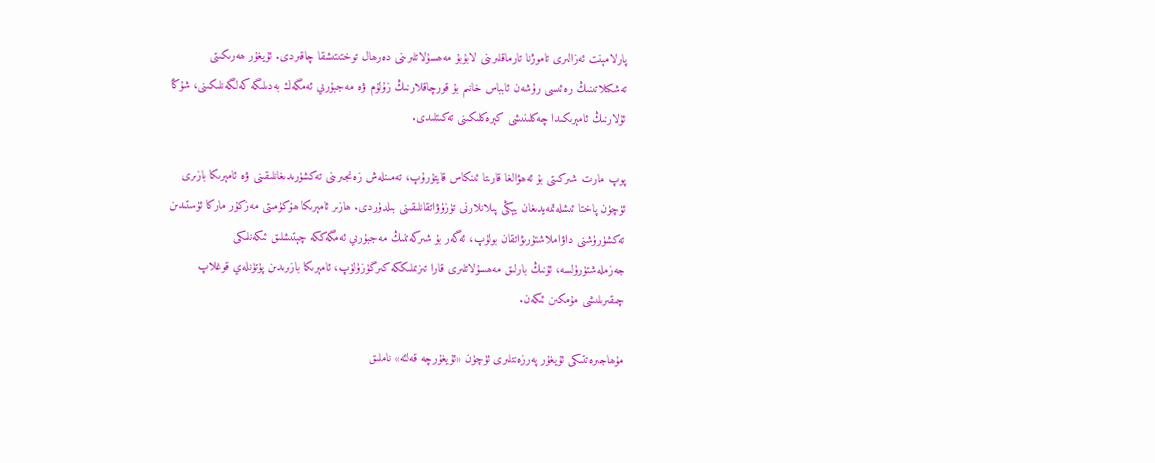پارلامېنت ئەزالىرى تاموژنا تارماقلىرىنى لابۇبۇ مەھسۇلاتلىرىنى دەرھال توختىتىشقا چاقىردى. ئۇيغۇر ھەرىكىتى تەشكىلاتىنىڭ رەئىسى رۇشەن ئابباس خانىم بۇ قورچاقلارنىڭ زۇلۇم ۋە مەجبۇرىي ئەمگەك بەدىلىگە كەلگەنلىكىنى، شۇڭا ئۇلارنىڭ ئامېرىكىدا چەكلىنىشى كېرەكلىكىنى تەكىتلىدى.

پوپ مارت شىركىتى بۇ ئەھۋالغا قارىتا ئىنكاس قايتۇرۇپ، تەمىنلەش زەنجىرىنى تەكشۈرىدىغانلىقىنى ۋە ئامېرىكا بازىرى ئۈچۈن پاختا ئىشلەتمەيدىغان يېڭى پىلانلارنى تۈزۈۋاتقانلىقىنى بىلدۈردى. ھازىر ئامېرىكا ھۆكۈمىتى مەزكۇر ماركا ئۈستىدىن تەكشۈرۈشنى داۋاملاشتۇرىۋاتقان بولۇپ، ئەگەر بۇ شىركەتنىڭ مەجبۇرىي ئەمگەككە چېتىشلىق ئىكەنلىكى جەزملەشتۈرۈلسە، ئۇنىڭ بارلىق مەھسۇلاتلىرى قارا تىزىملىككە كىرگۈزۈلۈپ، ئامېرىكا بازىرىدىن پۈتۈنلەي قوغلاپ چىقىرىلىشى مۇمكىن ئىكەن.

مۇھاجىرەتتىكى ئۇيغۇر پەرزەنتلىرى ئۈچۈن «ئۇيغۇرچە قەلئە» ناملىق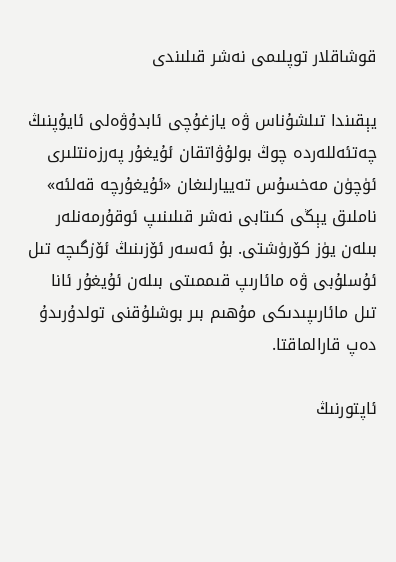قوشاقلار توپلىمى نەشر قىلىندى

يېقىندا تىلشۇناس ۋە يازغۇچى ئابدۇۋەلى ئايۇپنىڭ چەتئەللەردە چوڭ بولۇۋاتقان ئۇيغۇر پەرزەنتلىرى ئۈچۈن مەخسۇس تەييارلىغان «ئۇيغۇرچە قەلئە» ناملىق يېڭى كىتابى نەشر قىلىنىپ ئوقۇرمەنلەر بىلەن يۈز كۆرۈشتى. بۇ ئەسەر ئۆزىنىڭ ئۆزگىچە تىل ئۇسلۇبى ۋە مائارىپ قىممىتى بىلەن ئۇيغۇر ئانا تىل مائارىپىدىكى مۇھىم بىر بوشلۇقنى تولدۇرىدۇ دەپ قارالماقتا.

ئاپتورنىڭ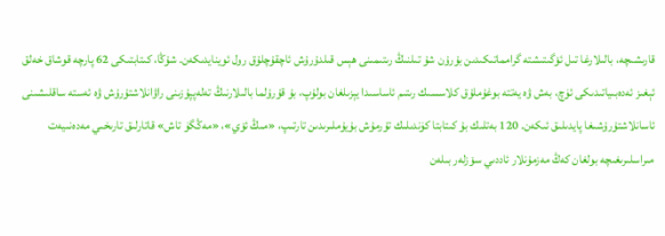قارىشىچە، بالىلارغا تىل ئۆگىتىشتە گرامماتىكىدىن بۇرۇن شۇ تىلنىڭ رىتىمىنى ھېس قىلدۇرۇش ئاچقۇچلۇق رول ئوينايدىكەن. شۇڭا، كىتابتىكى 62 پارچە قوشاق خەلق ئېغىز ئەدەبىياتىدىكى ئۈچ، بەش ۋە يەتتە بوغۇملۇق كلاسسىك رىتىم ئاساسىدا يېزىلغان بولۇپ، بۇ قۇرۇلما بالىلارنىڭ تەلەپپۇزىنى راۋانلاشتۇرۇش ۋە ئەستە ساقلىشىنى ئاسانلاشتۇرۇشىغا پايدىلىق ئىكەن. 120 بەتلىك بۇ كىتابتا كۈندىلىك تۇرمۇش بۇيۇملىرىدىن تارتىپ، «مىڭ ئۆي»، «مەڭگۈ تاش» قاتارلىق تارىخىي مەدەنىيەت مىراسلىرىغىچە بولغان كەڭ مەزمۇنلار ئاددىي سۆزلەر بىلەن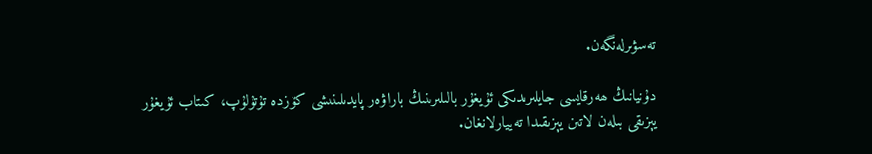تەسۋىرلەنگەن.

دۇنيانىڭ ھەرقايسى جايلىرىدىكى ئۇيغۇر بالىلىرىنىڭ باراۋەر پايدىلىنىشى كۆزدە تۇتۇلۇپ، كىتاب ئۇيغۇر يېزىقى بىلەن لاتىن يېزىقىدا تەييارلانغان.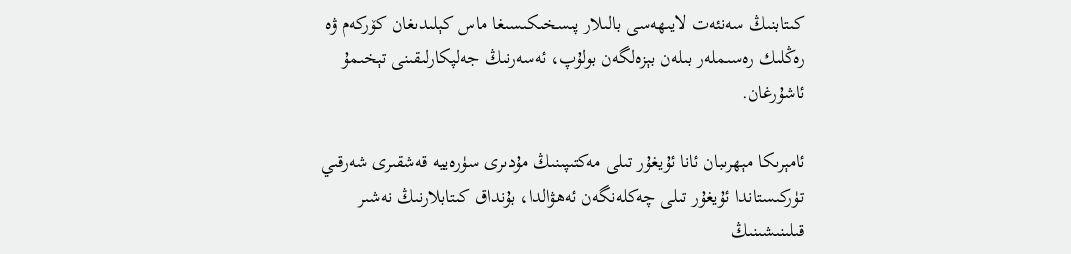كىتابنىڭ سەنئەت لايىھەسى بالىلار پىسخىكىسىغا ماس كېلىدىغان كۆركەم ۋە رەڭلىك رەسىملەر بىلەن بېزەلگەن بولۇپ، ئەسەرنىڭ جەلپكارلىقىنى تېخىمۇ ئاشۇرغان.

ئامېرىكا مېھرىبان ئانا ئۇيغۇر تىلى مەكتىپىنىڭ مۇدىرى سۈرەييە قەشقىرى شەرقىي تۈركىستاندا ئۇيغۇر تىلى چەكلەنگەن ئەھۋالدا، بۇنداق كىتابلارنىڭ نەشىر قىلىنىشىنىڭ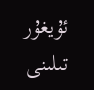ئۇيغۇر تىلىنى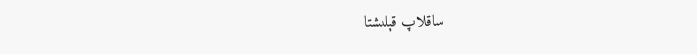ساقلاپ قېلىشتا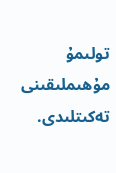تولىمۇ مۇھىملىقىنى تەكىتلىدى.